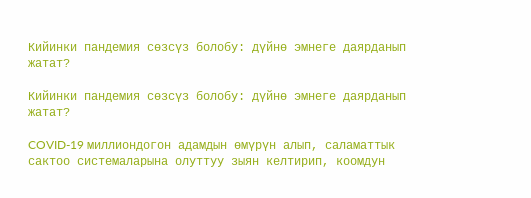Кийинки пандемия сөзсүз болобу: дүйнө эмнеге даярданып жатат?

Кийинки пандемия сөзсүз болобу: дүйнө эмнеге даярданып жатат?

COVID-19 миллиондогон адамдын өмүрүн алып, саламаттык сактоо системаларына олуттуу зыян келтирип, коомдун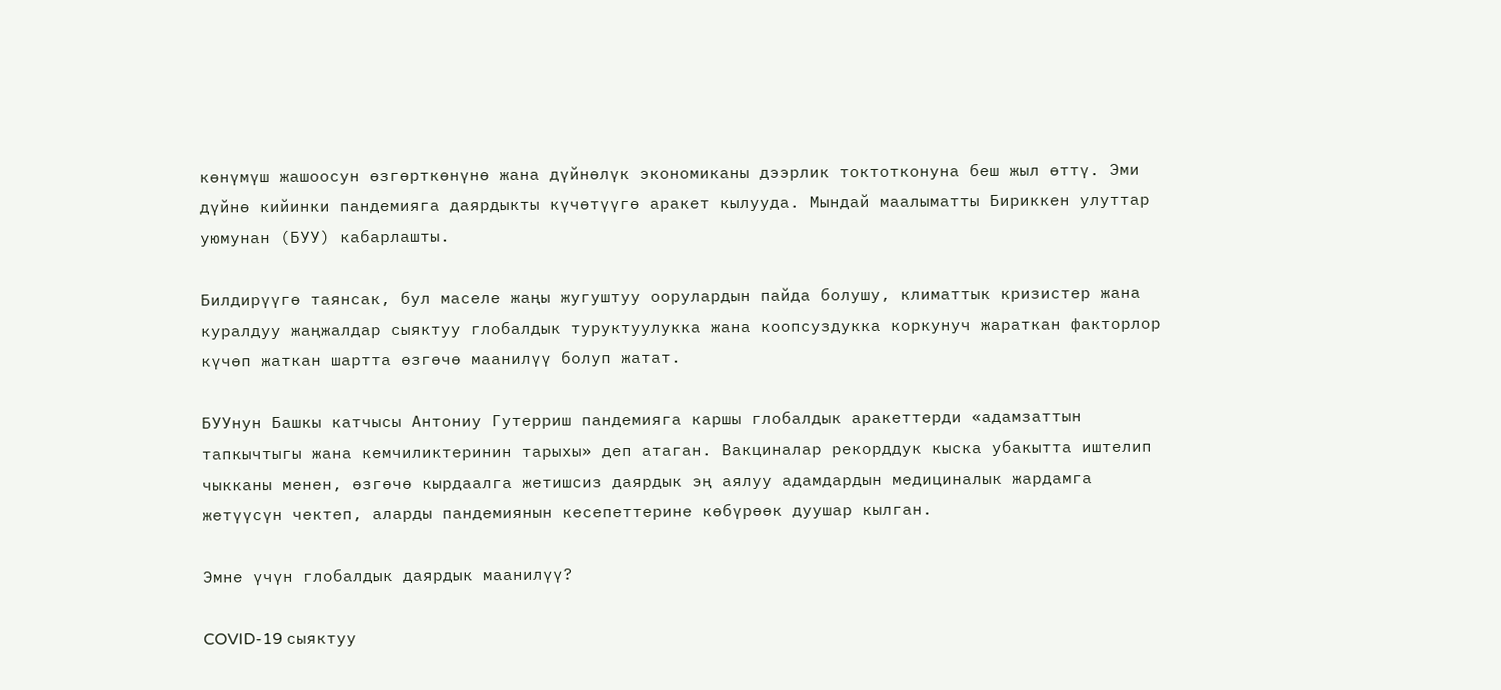көнүмүш жашоосун өзгөрткөнүнө жана дүйнөлүк экономиканы дээрлик токтотконуна беш жыл өттү. Эми дүйнө кийинки пандемияга даярдыкты күчөтүүгө аракет кылууда. Мындай маалыматты Бириккен улуттар уюмунан (БУУ) кабарлашты.

Билдирүүгө таянсак, бул маселе жаңы жугуштуу оорулардын пайда болушу, климаттык кризистер жана куралдуу жаңжалдар сыяктуу глобалдык туруктуулукка жана коопсуздукка коркунуч жараткан факторлор күчөп жаткан шартта өзгөчө маанилүү болуп жатат.

БУУнун Башкы катчысы Антониу Гутерриш пандемияга каршы глобалдык аракеттерди «адамзаттын тапкычтыгы жана кемчиликтеринин тарыхы» деп атаган. Вакциналар рекорддук кыска убакытта иштелип чыкканы менен, өзгөчө кырдаалга жетишсиз даярдык эң аялуу адамдардын медициналык жардамга жетүүсүн чектеп, аларды пандемиянын кесепеттерине көбүрөөк дуушар кылган.

Эмне үчүн глобалдык даярдык маанилүү?

COVID-19 сыяктуу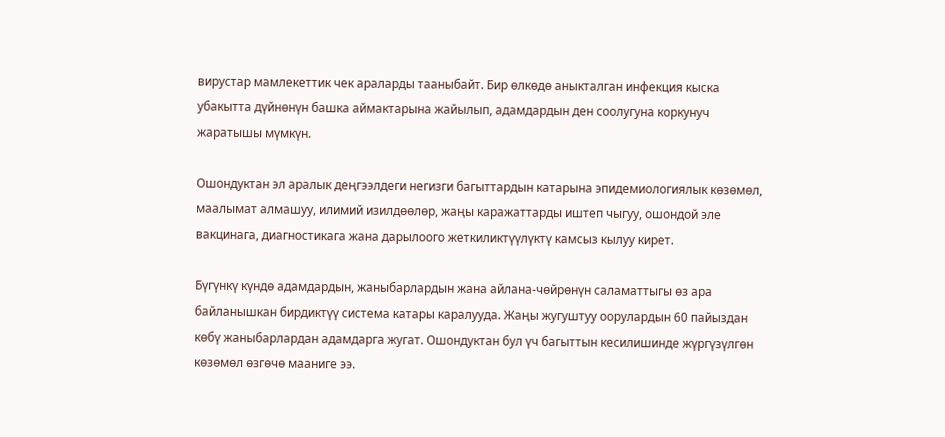вирустар мамлекеттик чек араларды тааныбайт. Бир өлкөдө аныкталган инфекция кыска убакытта дүйнөнүн башка аймактарына жайылып, адамдардын ден соолугуна коркунуч жаратышы мүмкүн.

Ошондуктан эл аралык деңгээлдеги негизги багыттардын катарына эпидемиологиялык көзөмөл, маалымат алмашуу, илимий изилдөөлөр, жаңы каражаттарды иштеп чыгуу, ошондой эле вакцинага, диагностикага жана дарылоого жеткиликтүүлүктү камсыз кылуу кирет.

Бүгүнкү күндө адамдардын, жаныбарлардын жана айлана-чөйрөнүн саламаттыгы өз ара байланышкан бирдиктүү система катары каралууда. Жаңы жугуштуу оорулардын 60 пайыздан көбү жаныбарлардан адамдарга жугат. Ошондуктан бул үч багыттын кесилишинде жүргүзүлгөн көзөмөл өзгөчө мааниге ээ.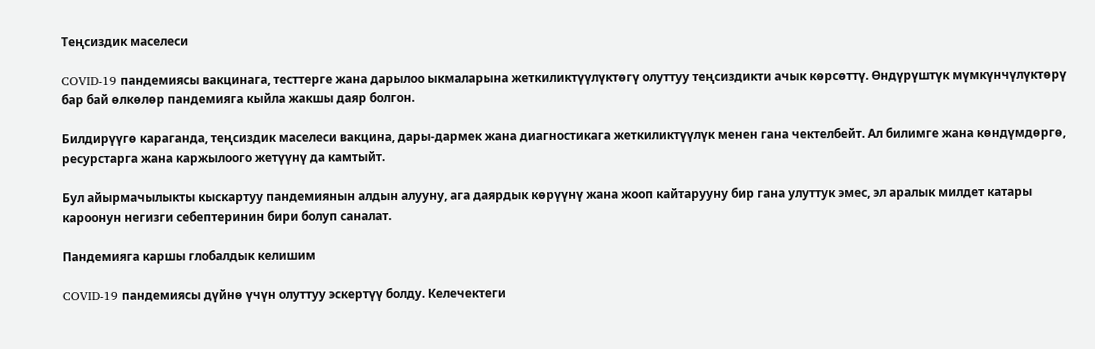Теңсиздик маселеси

COVID-19 пандемиясы вакцинага, тесттерге жана дарылоо ыкмаларына жеткиликтүүлүктөгү олуттуу теңсиздикти ачык көрсөттү. Өндүрүштүк мүмкүнчүлүктөрү бар бай өлкөлөр пандемияга кыйла жакшы даяр болгон.

Билдирүүгө караганда, теңсиздик маселеси вакцина, дары-дармек жана диагностикага жеткиликтүүлүк менен гана чектелбейт. Ал билимге жана көндүмдөргө, ресурстарга жана каржылоого жетүүнү да камтыйт.

Бул айырмачылыкты кыскартуу пандемиянын алдын алууну, ага даярдык көрүүнү жана жооп кайтарууну бир гана улуттук эмес, эл аралык милдет катары кароонун негизги себептеринин бири болуп саналат.

Пандемияга каршы глобалдык келишим

COVID-19 пандемиясы дүйнө үчүн олуттуу эскертүү болду. Келечектеги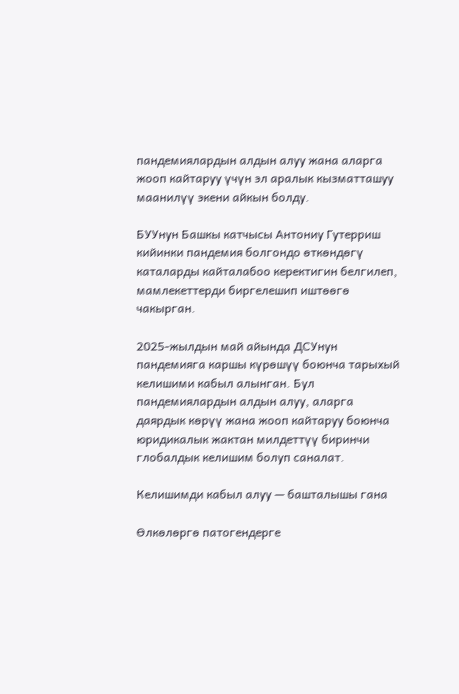пандемиялардын алдын алуу жана аларга жооп кайтаруу үчүн эл аралык кызматташуу маанилүү экени айкын болду.

БУУнун Башкы катчысы Антониу Гутерриш кийинки пандемия болгондо өткөндөгү каталарды кайталабоо керектигин белгилеп, мамлекеттерди биргелешип иштөөгө чакырган.

2025-жылдын май айында ДСУнун пандемияга каршы күрөшүү боюнча тарыхый келишими кабыл алынган. Бул пандемиялардын алдын алуу, аларга даярдык көрүү жана жооп кайтаруу боюнча юридикалык жактан милдеттүү биринчи глобалдык келишим болуп саналат.

Келишимди кабыл алуу — башталышы гана

Өлкөлөргө патогендерге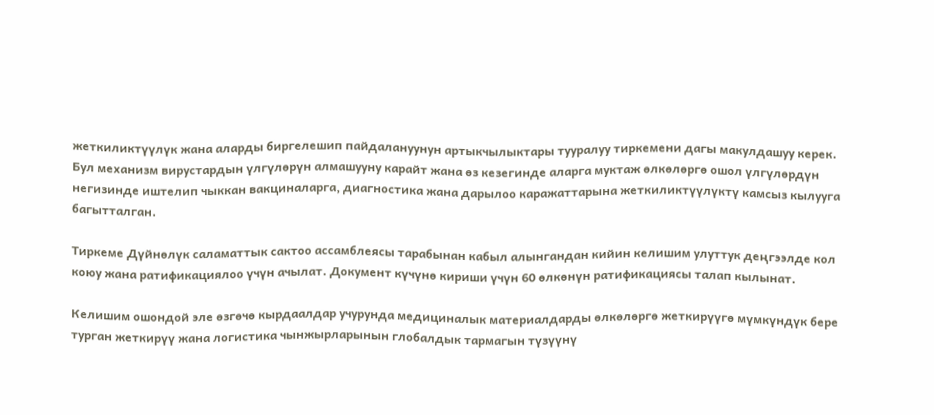жеткиликтүүлүк жана аларды биргелешип пайдалануунун артыкчылыктары тууралуу тиркемени дагы макулдашуу керек. Бул механизм вирустардын үлгүлөрүн алмашууну карайт жана өз кезегинде аларга муктаж өлкөлөргө ошол үлгүлөрдүн негизинде иштелип чыккан вакциналарга, диагностика жана дарылоо каражаттарына жеткиликтүүлүктү камсыз кылууга багытталган.

Тиркеме Дүйнөлүк саламаттык сактоо ассамблеясы тарабынан кабыл алынгандан кийин келишим улуттук деңгээлде кол коюу жана ратификациялоо үчүн ачылат. Документ күчүнө кириши үчүн 60 өлкөнүн ратификациясы талап кылынат.

Келишим ошондой эле өзгөчө кырдаалдар учурунда медициналык материалдарды өлкөлөргө жеткирүүгө мүмкүндүк бере турган жеткирүү жана логистика чынжырларынын глобалдык тармагын түзүүнү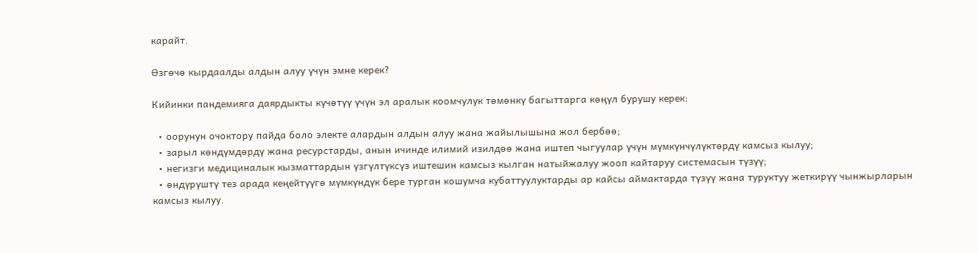карайт.

Өзгөчө кырдаалды алдын алуу үчүн эмне керек?

Кийинки пандемияга даярдыкты күчөтүү үчүн эл аралык коомчулук төмөнкү багыттарга көңүл бурушу керек:

  • оорунун очоктору пайда боло электе алардын алдын алуу жана жайылышына жол бербөө;
  • зарыл көндүмдөрдү жана ресурстарды, анын ичинде илимий изилдөө жана иштеп чыгуулар үчүн мүмкүнчүлүктөрдү камсыз кылуу;
  • негизги медициналык кызматтардын үзгүлтүксүз иштешин камсыз кылган натыйжалуу жооп кайтаруу системасын түзүү;
  • өндүрүштү тез арада кеңейтүүгө мүмкүндүк бере турган кошумча кубаттуулуктарды ар кайсы аймактарда түзүү жана туруктуу жеткирүү чынжырларын камсыз кылуу.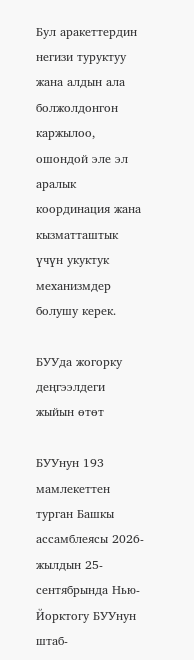Бул аракеттердин негизи туруктуу жана алдын ала болжолдонгон каржылоо, ошондой эле эл аралык координация жана кызматташтык үчүн укуктук механизмдер болушу керек.

БУУда жогорку деңгээлдеги жыйын өтөт

БУУнун 193 мамлекеттен турган Башкы ассамблеясы 2026-жылдын 25-сентябрында Нью-Йорктогу БУУнун штаб-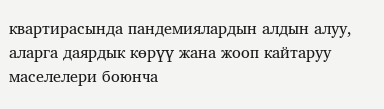квартирасында пандемиялардын алдын алуу, аларга даярдык көрүү жана жооп кайтаруу маселелери боюнча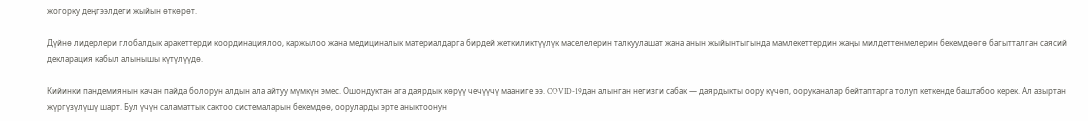жогорку деңгээлдеги жыйын өткөрөт.

Дүйнө лидерлери глобалдык аракеттерди координациялоо, каржылоо жана медициналык материалдарга бирдей жеткиликтүүлүк маселелерин талкуулашат жана анын жыйынтыгында мамлекеттердин жаңы милдеттенмелерин бекемдөөгө багытталган саясий декларация кабыл алынышы күтүлүүдө.

Кийинки пандемиянын качан пайда болорун алдын ала айтуу мүмкүн эмес. Ошондуктан ага даярдык көрүү чечүүчү мааниге ээ. COVID-19дан алынган негизги сабак — даярдыкты оору күчөп, ооруканалар бейтаптарга толуп кеткенде баштабоо керек. Ал азыртан жүргүзүлүшү шарт. Бул үчүн саламаттык сактоо системаларын бекемдөө, ооруларды эрте аныктоонун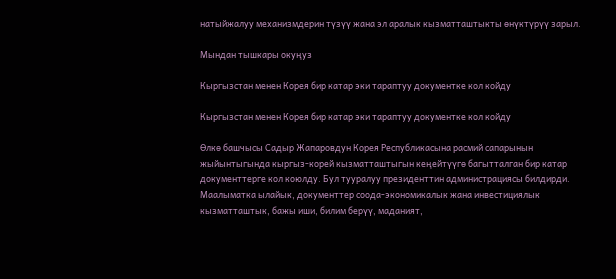натыйжалуу механизмдерин түзүү жана эл аралык кызматташтыкты өнүктүрүү зарыл.

Мындан тышкары окуңуз

Кыргызстан менен Корея бир катар эки тараптуу документке кол койду

Кыргызстан менен Корея бир катар эки тараптуу документке кол койду

Өлкө башчысы Садыр Жапаровдун Корея Республикасына расмий сапарынын жыйынтыгында кыргыз-корей кызматташтыгын кеңейтүүгө багытталган бир катар документтерге кол коюлду. Бул тууралуу президенттин администрациясы билдирди. Маалыматка ылайык, документтер соода-экономикалык жана инвестициялык кызматташтык, бажы иши, билим берүү, маданият,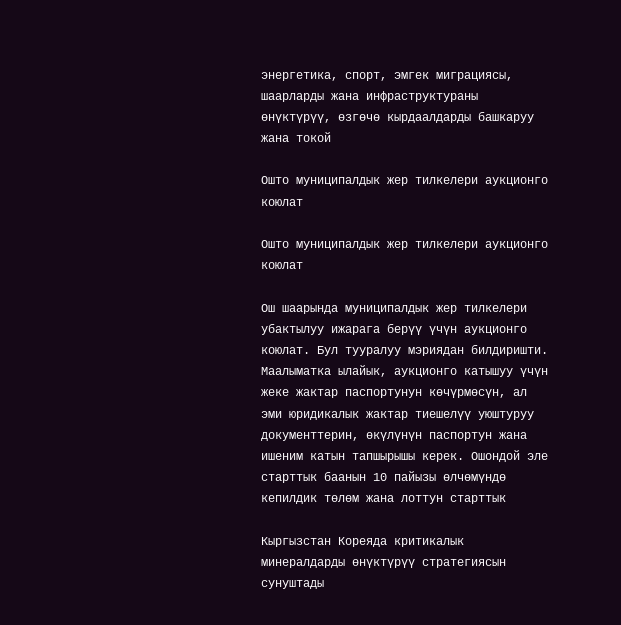энергетика, спорт, эмгек миграциясы, шаарларды жана инфраструктураны өнүктүрүү, өзгөчө кырдаалдарды башкаруу жана токой

Ошто муниципалдык жер тилкелери аукционго коюлат

Ошто муниципалдык жер тилкелери аукционго коюлат

Ош шаарында муниципалдык жер тилкелери убактылуу ижарага берүү үчүн аукционго коюлат. Бул тууралуу мэриядан билдиришти. Маалыматка ылайык, аукционго катышуу үчүн жеке жактар паспортунун көчүрмөсүн, ал эми юридикалык жактар тиешелүү уюштуруу документтерин, өкүлүнүн паспортун жана ишеним катын тапшырышы керек. Ошондой эле старттык баанын 10 пайызы өлчөмүндө кепилдик төлөм жана лоттун старттык

Кыргызстан Кореяда критикалык минералдарды өнүктүрүү стратегиясын сунуштады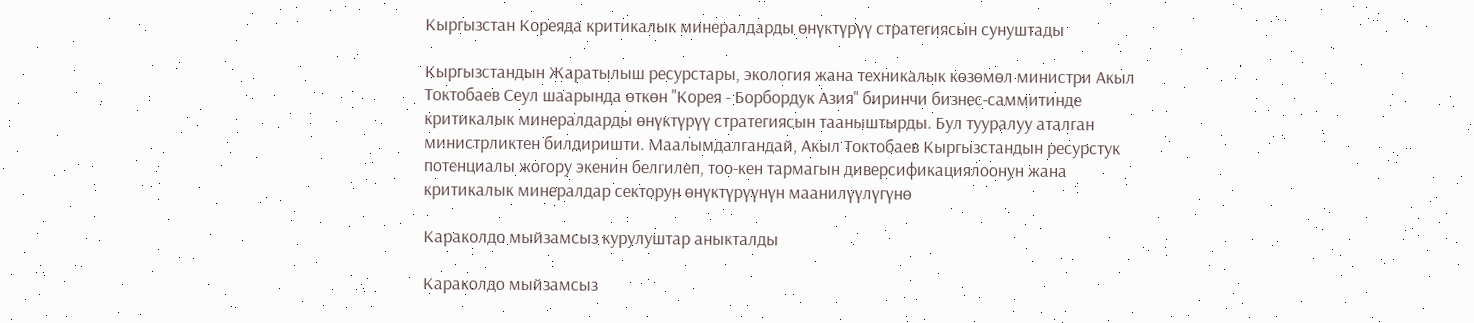Кыргызстан Кореяда критикалык минералдарды өнүктүрүү стратегиясын сунуштады

Кыргызстандын Жаратылыш ресурстары, экология жана техникалык көзөмөл министри Акыл Токтобаев Сеул шаарында өткөн "Корея - Борбордук Азия" биринчи бизнес-саммитинде критикалык минералдарды өнүктүрүү стратегиясын тааныштырды. Бул тууралуу аталган министрликтен билдиришти. Маалымдалгандай, Акыл Токтобаев Кыргызстандын ресурстук потенциалы жогору экенин белгилеп, тоо-кен тармагын диверсификациялоонун жана критикалык минералдар секторун өнүктүрүүнүн маанилүүлүгүнө

Караколдо мыйзамсыз курулуштар аныкталды

Караколдо мыйзамсыз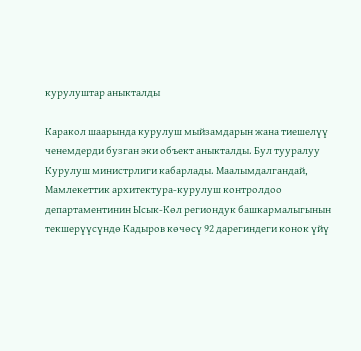курулуштар аныкталды

Каракол шаарында курулуш мыйзамдарын жана тиешелүү ченемдерди бузган эки объект аныкталды. Бул тууралуу Курулуш министрлиги кабарлады. Маалымдалгандай, Мамлекеттик архитектура-курулуш контролдоо департаментинин Ысык-Көл региондук башкармалыгынын текшерүүсүндө Кадыров көчөсү 92 дарегиндеги конок үйү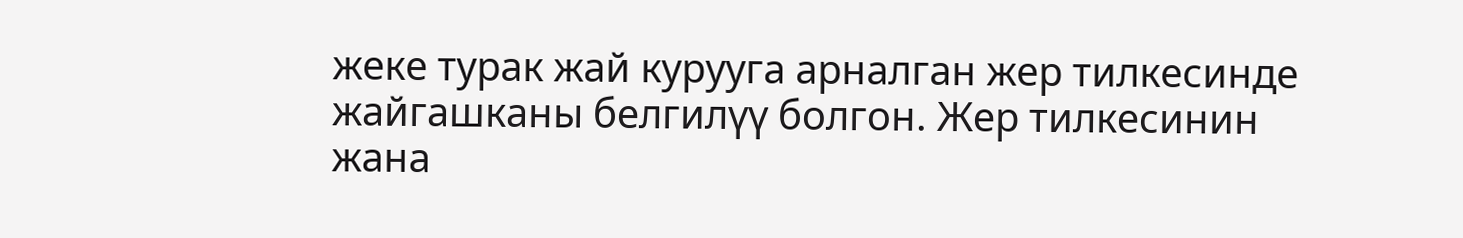жеке турак жай курууга арналган жер тилкесинде жайгашканы белгилүү болгон. Жер тилкесинин жана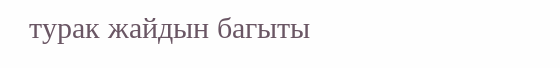турак жайдын багыты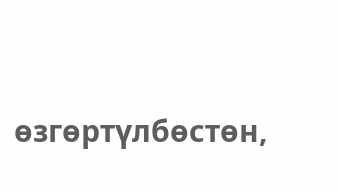өзгөртүлбөстөн,